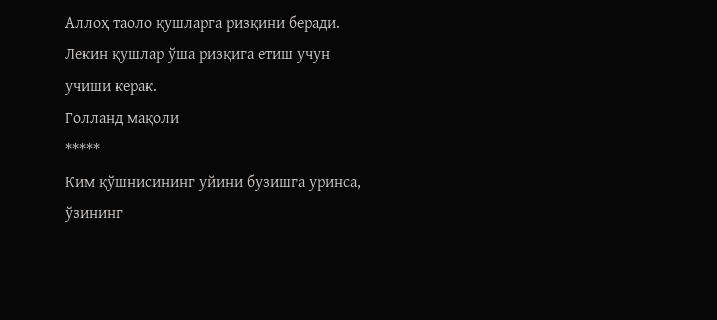Аллоҳ таоло қушларга ризқини беради. Лекин қушлар ўша ризқига етиш учун учиши керак.
Голланд мақоли
*****
Ким қўшнисининг уйини бузишга уринса, ўзининг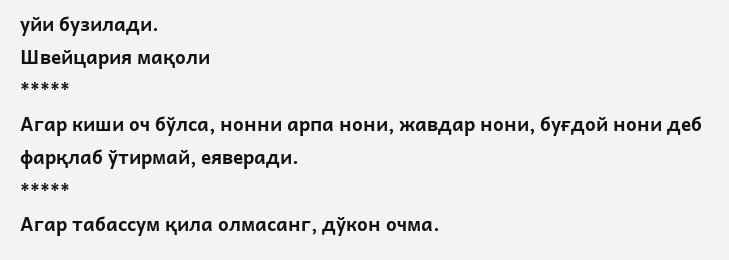уйи бузилади.
Швейцария мақоли
*****
Агар киши оч бўлса, нонни арпа нони, жавдар нони, буғдой нони деб фарқлаб ўтирмай, еяверади.
*****
Агар табассум қила олмасанг, дўкон очма.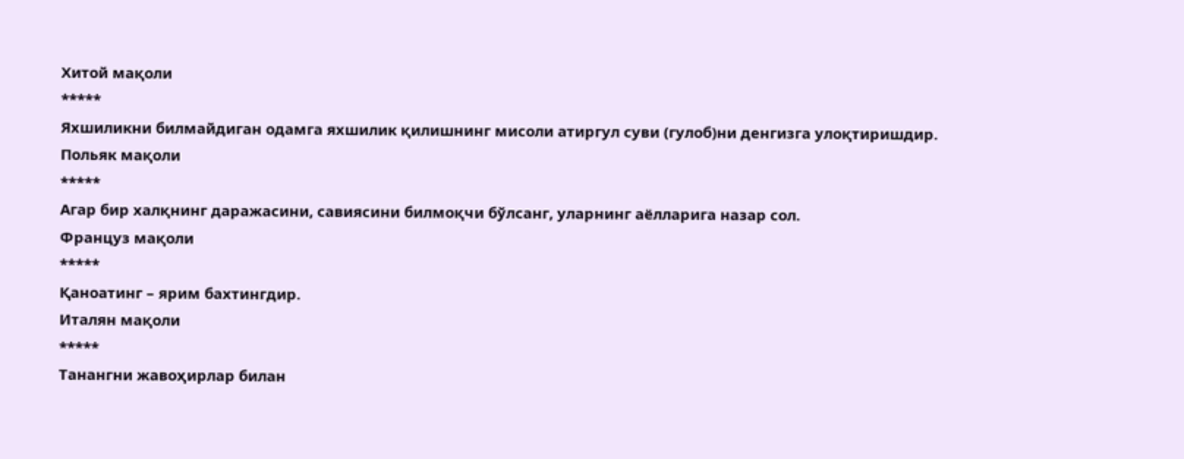Хитой мақоли
*****
Яхшиликни билмайдиган одамга яхшилик қилишнинг мисоли атиргул суви (гулоб)ни денгизга улоқтиришдир.
Польяк мақоли
*****
Агар бир халқнинг даражасини, савиясини билмоқчи бўлсанг, уларнинг аёлларига назар сол.
Француз мақоли
*****
Қаноатинг – ярим бахтингдир.
Италян мақоли
*****
Танангни жавоҳирлар билан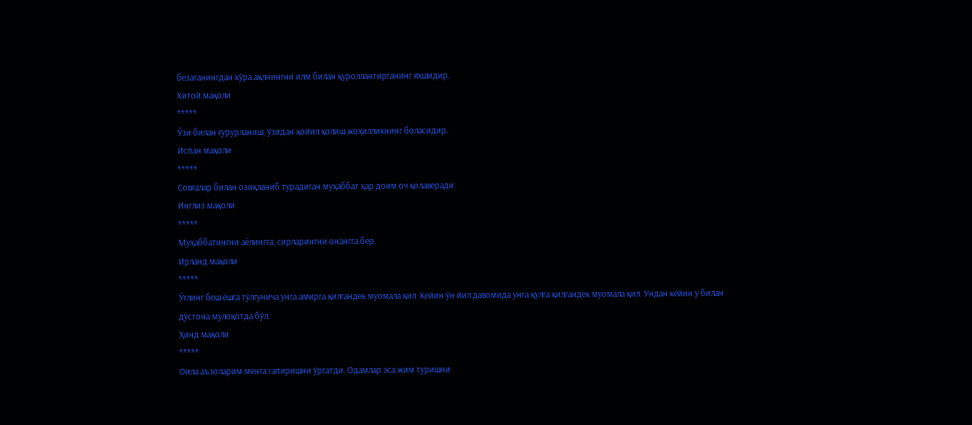безаганингдан кўра ақлнингни илм билан қуроллантирганинг яхшидир.
Хитой мақоли
*****
Ўзи билан ғурурланиш, ўзидан қойил қолиш жоҳилликнинг боласидир.
Испан мақоли
*****
Совғалар билан озиқланиб турадиган муҳаббат ҳар доим оч қолаверади.
Инглиз мақоли
*****
Муҳаббатингни аёлингга, сирларингни онангга бер.
Ирланд мақоли
*****
Ўғлинг беш ёшга тўлгунича унга амирга қилгандек муомала қил. Кейин ўн йил давомида унга қулга қилгандек муомала қил. Ундан кейин у билан дўстона мулоқотда бўл.
Ҳинд мақоли
*****
Оила аъзоларим менга гапиришни ўргатди. Одамлар эса жим туришни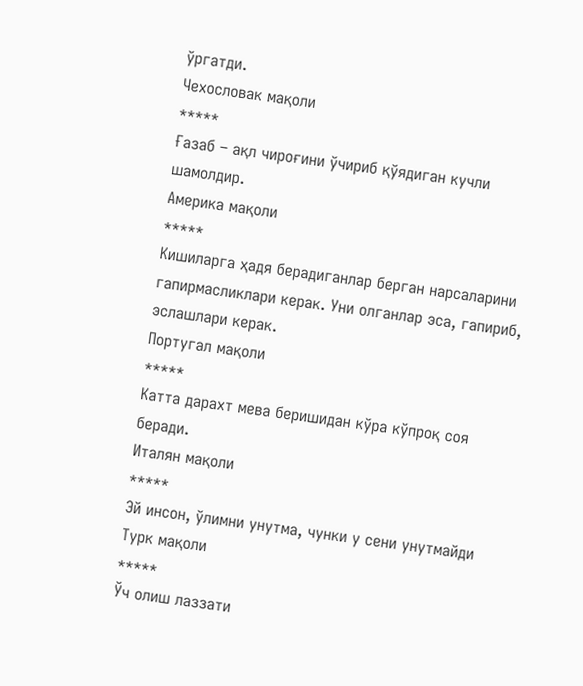ўргатди.
Чехословак мақоли
*****
Ғазаб – ақл чироғини ўчириб қўядиган кучли шамолдир.
Америка мақоли
*****
Кишиларга ҳадя берадиганлар берган нарсаларини гапирмасликлари керак. Уни олганлар эса, гапириб, эслашлари керак.
Португал мақоли
*****
Катта дарахт мева беришидан кўра кўпроқ соя беради.
Италян мақоли
*****
Эй инсон, ўлимни унутма, чунки у сени унутмайди
Турк мақоли
*****
Ўч олиш лаззати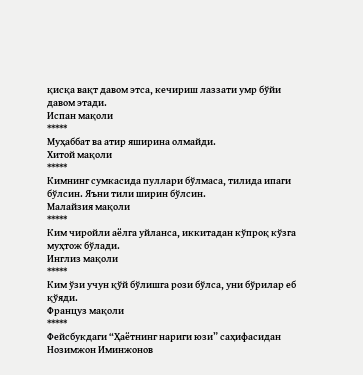қисқа вақт давом этса, кечириш лаззати умр бўйи давом этади.
Испан мақоли
*****
Муҳаббат ва атир яширина олмайди.
Хитой мақоли
*****
Кимнинг сумкасида пуллари бўлмаса, тилида ипаги бўлсин. Яъни тили ширин бўлсин.
Малайзия мақоли
*****
Ким чиройли аёлга уйланса, иккитадан кўпроқ кўзга муҳтож бўлади.
Инглиз мақоли
*****
Ким ўзи учун қўй бўлишга рози бўлса, уни бўрилар еб қўяди.
Француз мақоли
*****
Фейсбукдаги “Ҳаётнинг нариги юзи” саҳифасидан
Нозимжон Иминжонов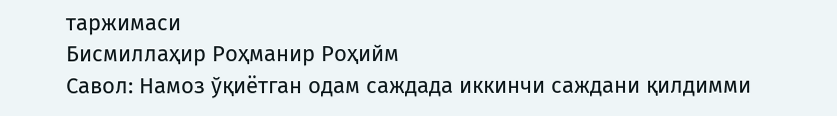таржимаси
Бисмиллаҳир Роҳманир Роҳийм
Савол: Намоз ўқиётган одам саждада иккинчи саждани қилдимми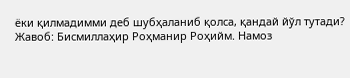ёки қилмадимми деб шубҳаланиб қолса, қандай йўл тутади?
Жавоб: Бисмиллаҳир Роҳманир Роҳийм. Намоз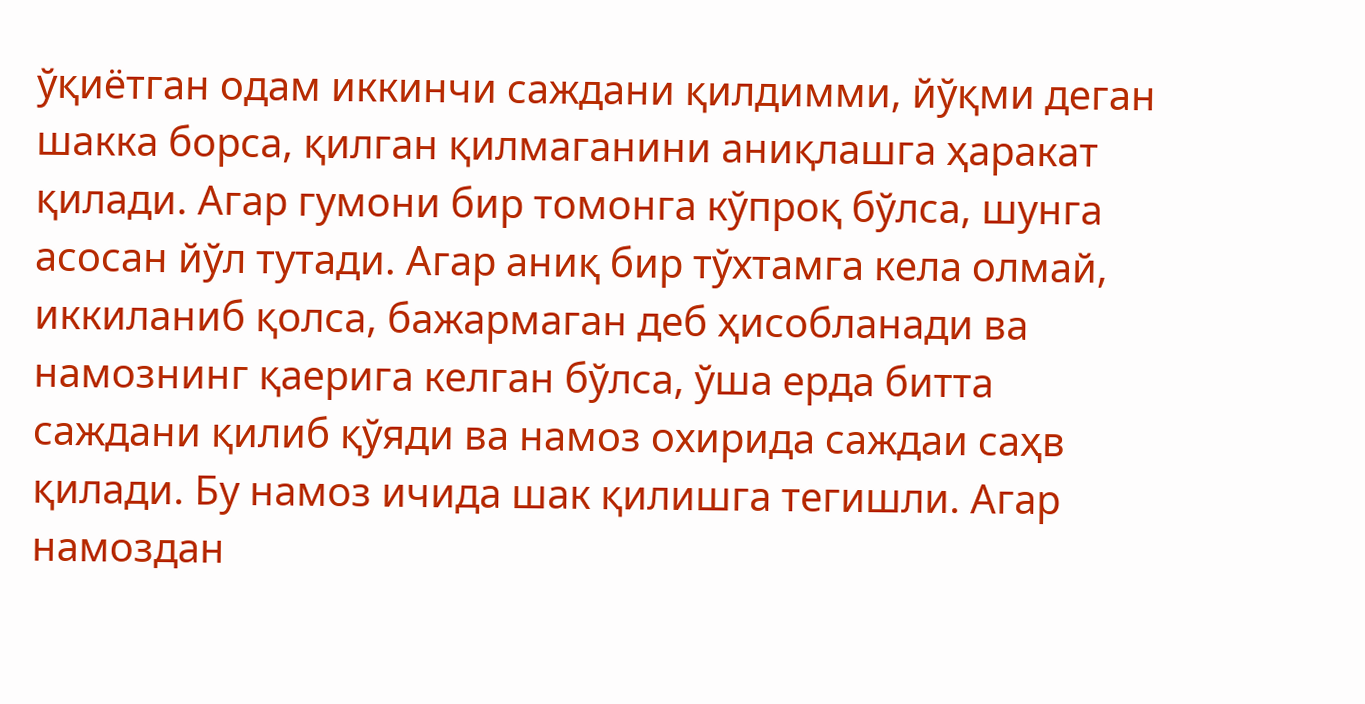ўқиётган одам иккинчи саждани қилдимми, йўқми деган шакка борса, қилган қилмаганини аниқлашга ҳаракат қилади. Агар гумони бир томонга кўпроқ бўлса, шунга асосан йўл тутади. Агар аниқ бир тўхтамга кела олмай, иккиланиб қолса, бажармаган деб ҳисобланади ва намознинг қаерига келган бўлса, ўша ерда битта саждани қилиб қўяди ва намоз охирида саждаи саҳв қилади. Бу намоз ичида шак қилишга тегишли. Агар намоздан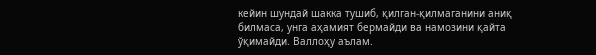кейин шундай шакка тушиб, қилган-қилмаганини аниқ билмаса, унга аҳамият бермайди ва намозини қайта ўқимайди. Валлоҳу аълам.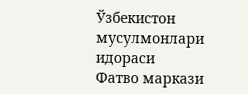Ўзбекистон мусулмонлари идораси
Фатво маркази